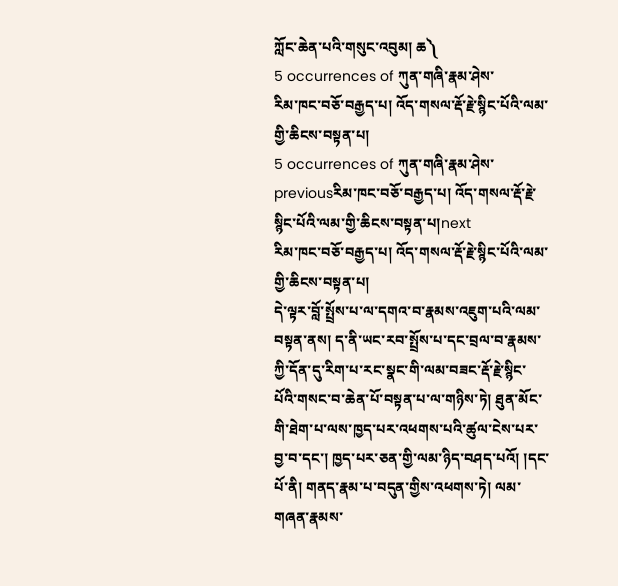ཀློང་ཆེན་པའི་གསུང་འབུམ། ཆ༽
5 occurrences of ཀུན་གཞི་རྣམ་ཤེས་
རིམ་ཁང་བཅོ་བརྒྱད་པ། འོད་གསལ་རྡོ་རྗེ་སྙིང་པོའི་ལམ་གྱི་ཆིངས་བསྟན་པ།
5 occurrences of ཀུན་གཞི་རྣམ་ཤེས་
previousརིམ་ཁང་བཅོ་བརྒྱད་པ། འོད་གསལ་རྡོ་རྗེ་སྙིང་པོའི་ལམ་གྱི་ཆིངས་བསྟན་པ།next
རིམ་ཁང་བཅོ་བརྒྱད་པ། འོད་གསལ་རྡོ་རྗེ་སྙིང་པོའི་ལམ་གྱི་ཆིངས་བསྟན་པ།
དེ་ལྟར་བློ་སྤྲོས་པ་ལ་དགའ་བ་རྣམས་འཇུག་པའི་ལམ་བསྟན་ནས། ད་ནི་ཡང་རབ་སྤྲོས་པ་དང་བྲལ་བ་རྣམས་ཀྱི་དོན་དུ་རིག་པ་རང་སྣང་གི་ལམ་བཟང་རྡོ་རྗེ་སྙིང་པོའི་གསང་བ་ཆེན་པོ་བསྟན་པ་ལ་གཉིས་ཏེ། ཐུན་མོང་གི་ཐེག་པ་ལས་ཁྱད་པར་འཕགས་པའི་ཚུལ་ངེས་པར་བྱ་བ་དང་། ཁྱད་པར་ཅན་གྱི་ལམ་ཉིད་བཤད་པའོ། །དང་པོ་ནི། གནད་རྣམ་པ་བདུན་གྱིས་འཕགས་ཏེ། ལམ་གཞན་རྣམས་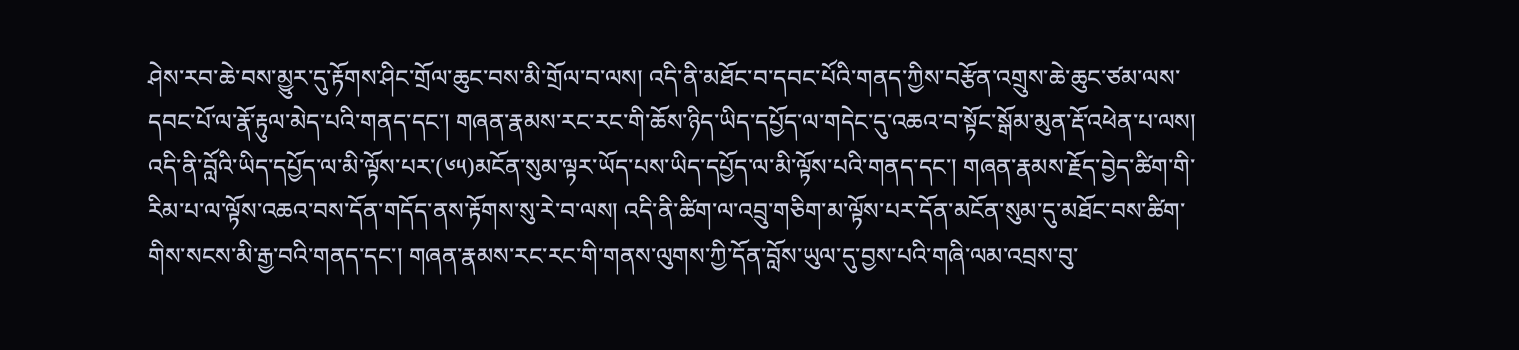ཤེས་རབ་ཆེ་བས་མྱུར་དུ་རྟོགས་ཤིང་གྲོལ་ཆུང་བས་མི་གྲོལ་བ་ལས། འདི་ནི་མཐོང་བ་དབང་པོའི་གནད་ཀྱིས་བརྩོན་འགྲུས་ཆེ་ཆུང་ཙམ་ལས་དབང་པོ་ལ་རྣོ་རྟུལ་མེད་པའི་གནད་དང་། གཞན་རྣམས་རང་རང་གི་ཆོས་ཉིད་ཡིད་དཔྱོད་ལ་གདེང་དུ་འཆའ་བ་སྟོང་སྒོམ་མུན་རྡོ་འཕེན་པ་ལས། འདི་ནི་བློའི་ཡིད་དཔྱོད་ལ་མི་ལྟོས་པར་(༦༥)མངོན་སུམ་ལྟར་ཡོད་པས་ཡིད་དཔྱོད་ལ་མི་ལྟོས་པའི་གནད་དང་། གཞན་རྣམས་རྗོད་བྱེད་ཚིག་གི་རིམ་པ་ལ་ལྟོས་འཆའ་བས་དོན་གདོད་ནས་རྟོགས་སུ་རེ་བ་ལས། འདི་ནི་ཚིག་ལ་འབྲུ་གཅིག་མ་ལྟོས་པར་དོན་མངོན་སུམ་དུ་མཐོང་བས་ཚིག་གིས་སངས་མི་རྒྱ་བའི་གནད་དང་། གཞན་རྣམས་རང་རང་གི་གནས་ལུགས་ཀྱི་དོན་བློས་ཡུལ་དུ་བྱས་པའི་གཞི་ལམ་འབྲས་བུ་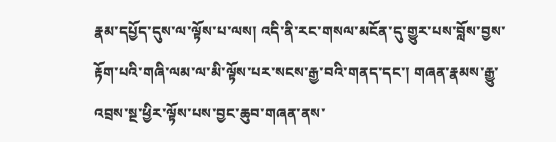རྣམ་དཔྱོད་དུས་ལ་ལྟོས་པ་ལས། འདི་ནི་རང་གསལ་མངོན་དུ་གྱུར་པས་བློས་བྱས་རྟོག་པའི་གཞི་ལམ་ལ་མི་ལྟོས་པར་སངས་རྒྱ་བའི་གནད་དང་། གཞན་རྣམས་རྒྱུ་འབྲས་སྔ་ཕྱིར་ལྟོས་པས་བྱང་ཆུབ་གཞན་ནས་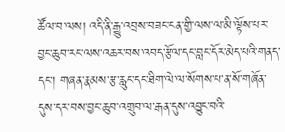ཚོལ་བ་ལས། འདི་ནི་རྒྱུ་འབྲས་བཟང་ངན་གྱི་ལས་ལ་མི་ལྟོས་པར་བྱང་ཆུབ་རང་ལས་འཆར་བས་འབད་རྩོལ་དང་བླང་དོར་མེད་པའི་གནད་དང་། གཞན་རྣམས་རྩ་རླུང་དང་ཐིག་ལེ་ལ་སོགས་པ་ན་སོ་གཞོན་དུས་དར་བས་བྱང་ཆུབ་འགྲུབ་ལ་རྒན་དུས་འབྱུང་བའི་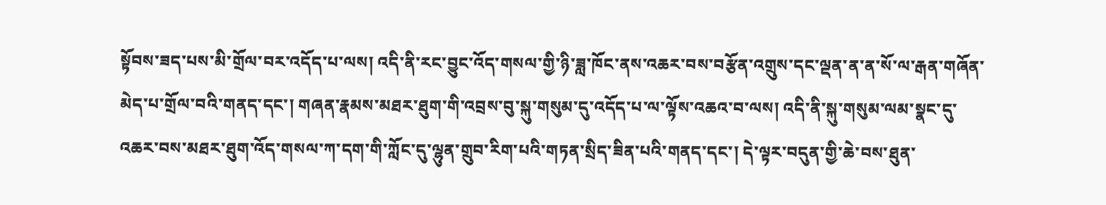སྟོབས་ཟད་པས་མི་གྲོལ་བར་འདོད་པ་ལས། འདི་ནི་རང་བྱུང་འོད་གསལ་གྱི་ཉི་ཟླ་ཁོང་ནས་འཆར་བས་བརྩོན་འགྲུས་དང་ལྡན་ན་ན་སོ་ལ་རྒན་གཞོན་མེད་པ་གྲོལ་བའི་གནད་དང་། གཞན་རྣམས་མཐར་ཐུག་གི་འབྲས་བུ་སྐུ་གསུམ་དུ་འདོད་པ་ལ་ལྟོས་འཆའ་བ་ལས། འདི་ནི་སྐུ་གསུམ་ལམ་སྣང་དུ་འཆར་བས་མཐར་ཐུག་འོད་གསལ་ཀ་དག་གི་ཀློང་དུ་ལྷུན་གྲུབ་རིག་པའི་གཏན་སྲིད་ཟིན་པའི་གནད་དང་། དེ་ལྟར་བདུན་གྱི་ཆེ་བས་ཐུན་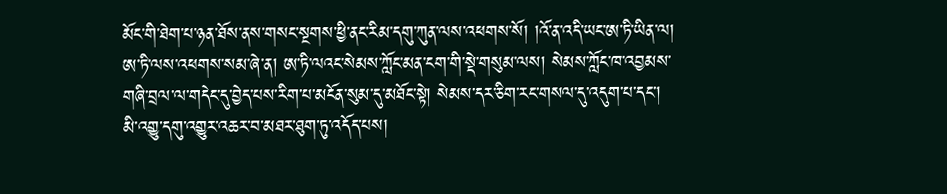མོང་གི་ཐེག་པ་ཉན་ཐོས་ནས་གསང་སྔགས་ཕྱི་ནང་རིམ་དགུ་ཀུན་ལས་འཕགས་སོ། །འོ་ན་འདི་ཡང་ཨ་ཏི་ཡིན་ལ། ཨ་ཏི་ལས་འཕགས་སམ་ཞེ་ན། ཨ་ཏི་ལའང་སེམས་ཀློང་མན་ངག་གི་སྡེ་གསུམ་ལས། སེམས་ཀློང་ཁ་འབྱམས་གཞི་བྲལ་ལ་གདེང་དུ་བྱེད་པས་རིག་པ་མངོན་སུམ་དུ་མཐོང་སྟེ། སེམས་དར་ཅིག་རང་གསལ་དུ་འདུག་པ་དང་། མི་འགྱུ་དགུ་འགྱུར་འཆར་བ་མཐར་ཐུག་ཏུ་འདོད་པས།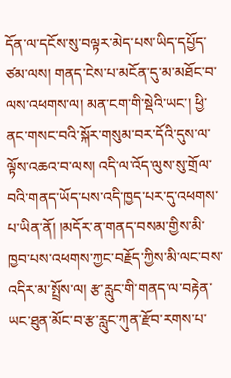དོན་ལ་དངོས་སུ་བལྟར་མེད་པས་ཡིད་དཔྱོད་ཙམ་ལས། གནད་ངེས་པ་མངོན་དུ་མ་མཐོང་བ་ལས་འཕགས་ལ། མན་ངག་གི་སྡེའི་ཡང་། ཕྱི་ནང་གསང་བའི་སྐོར་གསུམ་བར་དོའི་དུས་ལ་ལྟོས་འཆའ་བ་ལས། འདི་ལ་འོད་ལུས་སུ་གྲོལ་བའི་གནད་ཡོད་པས་འདི་ཁྱད་པར་དུ་འཕགས་པ་ཡིན་ནོ། །མདོར་ན་གནད་བསམ་གྱིས་མི་ཁྱབ་པས་འཕགས་ཀྱང་བརྗོད་ཀྱིས་མི་ལང་བས་འདིར་མ་སྤྲོས་ལ། རྩ་རླུང་གི་གནད་ལ་བརྟེན་ཡང་ཐུན་མོང་བ་རྩ་རླུང་ཀུན་རྫོབ་རགས་པ་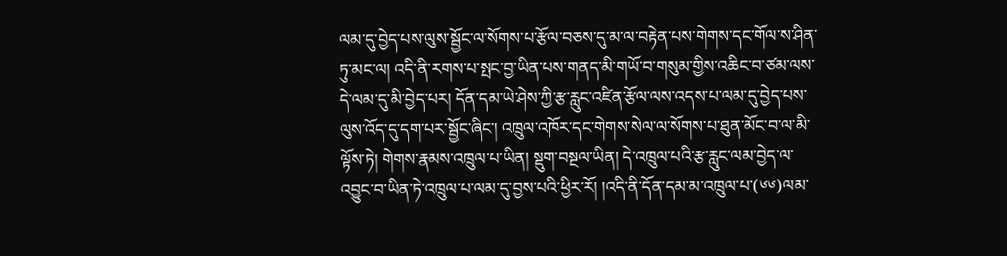ལམ་དུ་བྱེད་པས་ལུས་སྦྱོང་ལ་སོགས་པ་རྩོལ་བཅས་དུ་མ་ལ་བརྟེན་པས་གེགས་དང་གོལ་ས་ཤིན་ཏུ་མང་ལ། འདི་ནི་རགས་པ་སྤང་བྱ་ཡིན་པས་གནད་མི་གཡོ་བ་གསུམ་གྱིས་འཆིང་བ་ཙམ་ལས་དེ་ལམ་དུ་མི་བྱེད་པར། དོན་དམ་ཡེ་ཤེས་ཀྱི་རྩ་རླུང་འཛིན་རྩོལ་ལས་འདས་པ་ལམ་དུ་བྱེད་པས་ལུས་འོད་དུ་དག་པར་སྦྱོང་ཞིང་། འཁྲུལ་འཁོར་དང་གེགས་སེལ་ལ་སོགས་པ་ཐུན་མོང་བ་ལ་མི་ལྟོས་ཏེ། གེགས་རྣམས་འཁྲུལ་པ་ཡིན། སྡུག་བསྔལ་ཡིན། དེ་འཁྲུལ་པའི་རྩ་རླུང་ལམ་བྱེད་ལ་འབྱུང་བ་ཡིན་ཏེ་འཁྲུལ་པ་ལམ་དུ་བྱས་པའི་ཕྱིར་རོ། །འདི་ནི་དོན་དམ་མ་འཁྲུལ་པ་(༦༦)ལམ་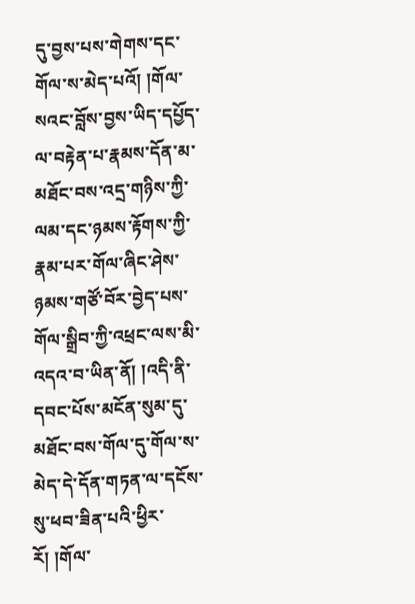དུ་བྱས་པས་གེགས་དང་གོལ་ས་མེད་པའོ། །གོལ་སའང་བློས་བྱས་ཡིད་དཔྱོད་ལ་བརྟེན་པ་རྣམས་དོན་མ་མཐོང་བས་འདྲ་གཉིས་ཀྱི་ལམ་དང་ཉམས་རྟོགས་ཀྱི་རྣམ་པར་གོལ་ཞིང་ཤེས་ཉམས་གཙོ་བོར་བྱེད་པས་གོལ་སྒྲིབ་ཀྱི་འཕྲང་ལས་མི་འདའ་བ་ཡིན་ནོ། །འདི་ནི་དབང་པོས་མངོན་སུམ་དུ་མཐོང་བས་གོལ་དུ་གོལ་ས་མེད་དེ་དོན་གཏན་ལ་དངོས་སུ་ཕབ་ཟིན་པའི་ཕྱིར་རོ། །གོལ་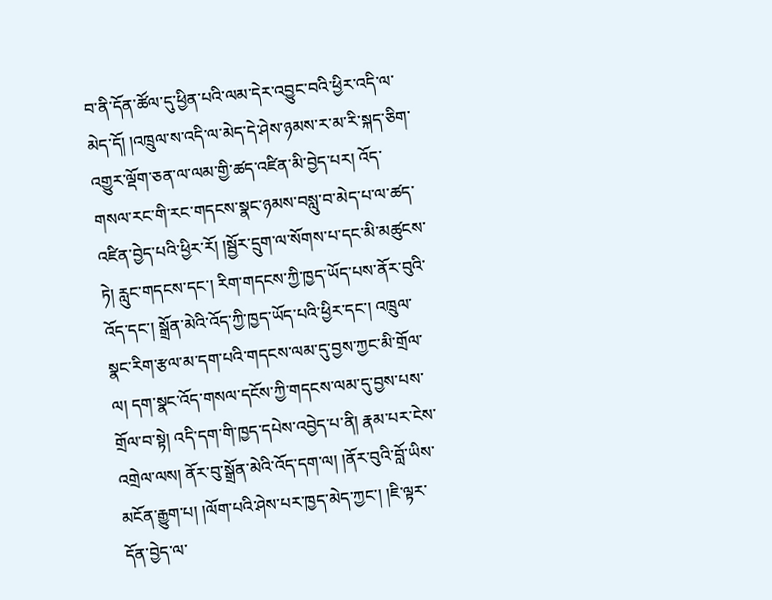བ་ནི་དོན་ཚོལ་དུ་ཕྱིན་པའི་ལམ་དེར་འབྱུང་བའི་ཕྱིར་འདི་ལ་མེད་དོ། །འཁྲུལ་ས་འདི་ལ་མེད་དེ་ཤེས་ཉམས་ར་མ་རི་སྐད་ཅིག་འགྱུར་ལྡོག་ཅན་ལ་ལམ་གྱི་ཚད་འཛིན་མི་བྱེད་པར། འོད་གསལ་རང་གི་རང་གདངས་སྣང་ཉམས་བསླུ་བ་མེད་པ་ལ་ཚད་འཛིན་བྱེད་པའི་ཕྱིར་རོ། །སྦྱོར་དྲུག་ལ་སོགས་པ་དང་མི་མཚུངས་ཏེ། རླུང་གདངས་དང་། རིག་གདངས་ཀྱི་ཁྱད་ཡོད་པས་ནོར་བུའི་འོད་དང་། སྒྲོན་མེའི་འོད་ཀྱི་ཁྱད་ཡོད་པའི་ཕྱིར་དང་། འཁྲུལ་སྣང་རིག་རྩལ་མ་དག་པའི་གདངས་ལམ་དུ་བྱས་ཀྱང་མི་གྲོལ་ལ། དག་སྣང་འོད་གསལ་དངོས་ཀྱི་གདངས་ལམ་དུ་བྱས་པས་གྲོལ་བ་སྟེ། འདི་དག་གི་ཁྱད་དཔེས་འབྱེད་པ་ནི། རྣམ་པར་ངེས་འགྲེལ་ལས། ནོར་བུ་སྒྲོན་མེའི་འོད་དག་ལ། །ནོར་བུའི་བློ་ཡིས་མངོན་རྒྱུག་པ། །ལོག་པའི་ཤེས་པར་ཁྱད་མེད་ཀྱང་། །ཇི་ལྟར་དོན་བྱེད་ལ་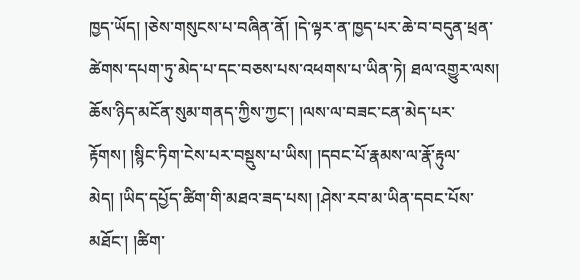ཁྱད་ཡོད། །ཅེས་གསུངས་པ་བཞིན་ནོ། །དེ་ལྟར་ན་ཁྱད་པར་ཆེ་བ་བདུན་ཕྲན་ཚེགས་དཔག་ཏུ་མེད་པ་དང་བཅས་པས་འཕགས་པ་ཡིན་ཏེ། ཐལ་འགྱུར་ལས། ཆོས་ཉིད་མངོན་སུམ་གནད་ཀྱིས་ཀྱང་། །ལས་ལ་བཟང་ངན་མེད་པར་རྟོགས། །སྙིང་ཏིག་ངེས་པར་བསྡུས་པ་ཡིས། །དབང་པོ་རྣམས་ལ་རྣོ་རྟུལ་མེད། །ཡིད་དཔྱོད་ཚིག་གི་མཐའ་ཟད་པས། །ཤེས་རབ་མ་ཡིན་དབང་པོས་མཐོང་། །ཚིག་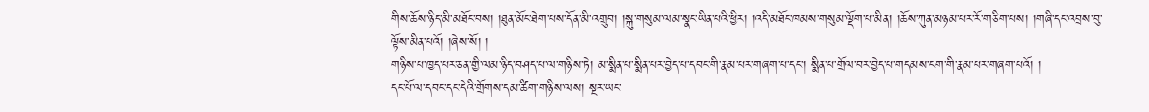གིས་ཆོས་ཉིད་མི་མཐོང་བས། །ཐུན་མོང་ཐེག་པས་དོན་མི་འགྲུབ། །སྐུ་གསུམ་ལམ་སྣང་ཡིན་པའི་ཕྱིར། །འདི་མཐོང་ཁམས་གསུམ་ལྡོག་པ་མིན། །ཆོས་ཀུན་མཉམ་པར་རོ་གཅིག་པས། །གཞི་དང་འབྲས་བུ་ལྟོས་མིན་པའོ། །ཞེས་སོ། །
གཉིས་པ་ཁྱད་པར་ཅན་གྱི་ལམ་ཉིད་བཤད་པ་ལ་གཉིས་ཏེ། མ་སྨིན་པ་སྨིན་པར་བྱེད་པ་དབང་གི་རྣམ་པར་གཞག་པ་དང་། སྨིན་པ་གྲོལ་བར་བྱེད་པ་གདམས་ངག་གི་རྣམ་པར་གཞག་པའོ། །
དང་པོ་ལ་དབང་དང་དེའི་གྲོགས་དམ་ཚིག་གཉིས་ལས། སྔར་ཡང་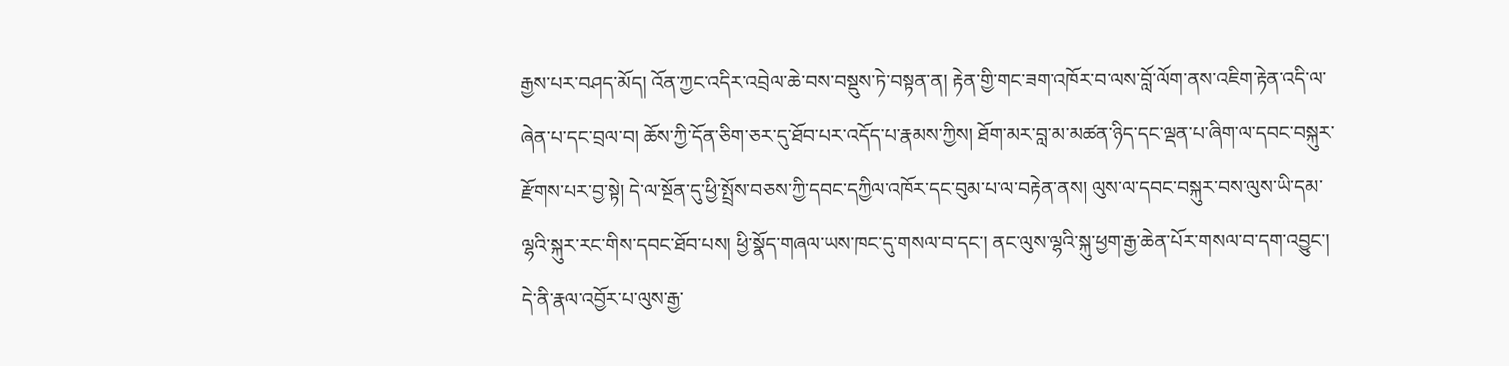རྒྱས་པར་བཤད་མོད། འོན་ཀྱང་འདིར་འབྲེལ་ཆེ་བས་བསྡུས་ཏེ་བསྟན་ན། རྟེན་གྱི་གང་ཟག་འཁོར་བ་ལས་བློ་ལོག་ནས་འཇིག་རྟེན་འདི་ལ་ཞེན་པ་དང་བྲལ་བ། ཆོས་ཀྱི་དོན་ཅིག་ཅར་དུ་ཐོབ་པར་འདོད་པ་རྣམས་ཀྱིས། ཐོག་མར་བླ་མ་མཚན་ཉིད་དང་ལྡན་པ་ཞིག་ལ་དབང་བསྐུར་རྫོགས་པར་བྱ་སྟེ། དེ་ལ་སྔོན་དུ་ཕྱི་སྤྲོས་བཅས་ཀྱི་དབང་དཀྱིལ་འཁོར་དང་བུམ་པ་ལ་བརྟེན་ནས། ལུས་ལ་དབང་བསྐུར་བས་ལུས་ཡི་དམ་ལྷའི་སྐུར་རང་གིས་དབང་ཐོབ་པས། ཕྱི་སྣོད་གཞལ་ཡས་ཁང་དུ་གསལ་བ་དང་། ནང་ལུས་ལྷའི་སྐུ་ཕྱག་རྒྱ་ཆེན་པོར་གསལ་བ་དག་འབྱུང་། དེ་ནི་རྣལ་འབྱོར་པ་ལུས་རྒྱ་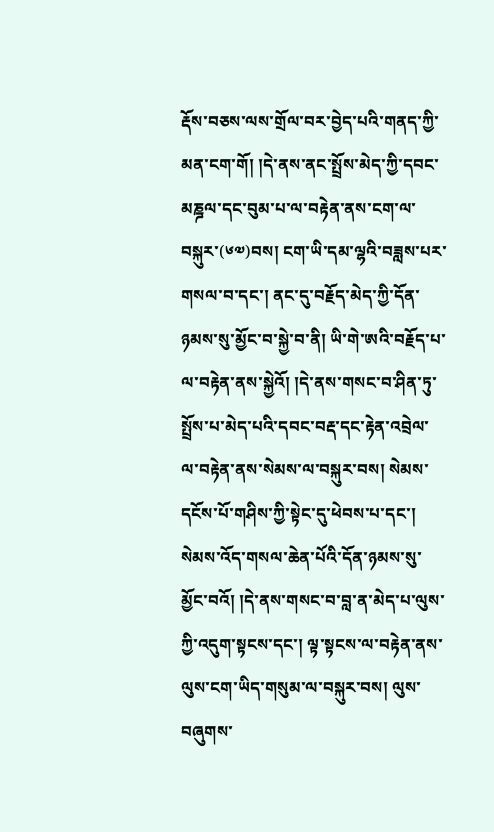རྡོས་བཅས་ལས་གྲོལ་བར་བྱེད་པའི་གནད་ཀྱི་མན་ངག་གོ། །དེ་ནས་ནང་སྤྲོས་མེད་ཀྱི་དབང་མཎྜལ་དང་བུམ་པ་ལ་བརྟེན་ནས་ངག་ལ་བསྐུར་(༦༧)བས། ངག་ཡི་དམ་ལྷའི་བཟླས་པར་གསལ་བ་དང་། ནང་དུ་བརྗོད་མེད་ཀྱི་དོན་ཉམས་སུ་མྱོང་བ་སྐྱེ་བ་ནི། ཡི་གེ་ཨའི་བརྗོད་པ་ལ་བརྟེན་ནས་སྐྱེའོ། །དེ་ནས་གསང་བ་ཤིན་ཏུ་སྤྲོས་པ་མེད་པའི་དབང་བརྡ་དང་རྟེན་འབྲེལ་ལ་བརྟེན་ནས་སེམས་ལ་བསྐུར་བས། སེམས་དངོས་པོ་གཤིས་ཀྱི་སྟེང་དུ་ཕེབས་པ་དང་། སེམས་འོད་གསལ་ཆེན་པོའི་དོན་ཉམས་སུ་མྱོང་བའོ། །དེ་ནས་གསང་བ་བླ་ན་མེད་པ་ལུས་ཀྱི་འདུག་སྟངས་དང་། ལྟ་སྟངས་ལ་བརྟེན་ནས་ལུས་ངག་ཡིད་གསུམ་ལ་བསྐུར་བས། ལུས་བཞུགས་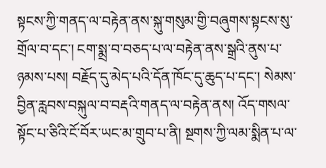སྟངས་ཀྱི་གནད་ལ་བརྟེན་ནས་སྐུ་གསུམ་གྱི་བཞུགས་སྟངས་སུ་གྲོལ་བ་དང་། ངག་སྨྲ་བ་བཅད་པ་ལ་བརྟེན་ནས་སྒྲའི་ནུས་པ་ཉམས་པས། བརྗོད་དུ་མེད་པའི་དོན་ཁོང་དུ་ཆུད་པ་དང་། སེམས་བྱིན་རླབས་བསྐུལ་བ་བརྡའི་གནད་ལ་བརྟེན་ནས། འོད་གསལ་སྟོང་པ་ཅིའི་ངོ་བོར་ཡང་མ་གྲུབ་པ་ནི། སྔགས་ཀྱི་ལམ་སྨིན་པ་ལ་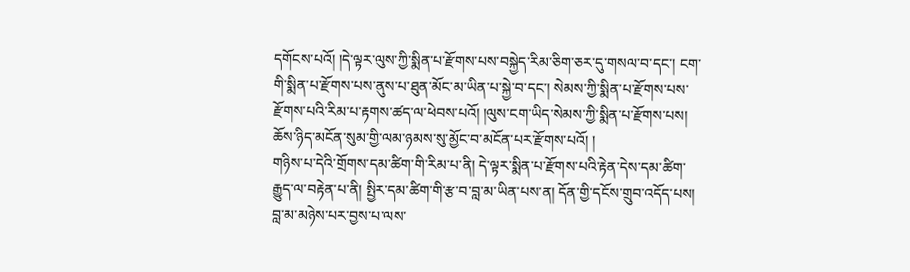དགོངས་པའོ། །དེ་ལྟར་ལུས་ཀྱི་སྨིན་པ་རྫོགས་པས་བསྐྱེད་རིམ་ཅིག་ཅར་དུ་གསལ་བ་དང་། ངག་གི་སྨིན་པ་རྫོགས་པས་ནུས་པ་ཐུན་མོང་མ་ཡིན་པ་སྐྱེ་བ་དང་། སེམས་ཀྱི་སྨིན་པ་རྫོགས་པས་རྫོགས་པའི་རིམ་པ་རྟགས་ཚད་ལ་ཕེབས་པའོ། །ལུས་ངག་ཡིད་སེམས་ཀྱི་སྨིན་པ་རྫོགས་པས། ཆོས་ཉིད་མངོན་སུམ་གྱི་ལམ་ཉམས་སུ་མྱོང་བ་མངོན་པར་རྫོགས་པའོ། །
གཉིས་པ་དེའི་གྲོགས་དམ་ཚིག་གི་རིམ་པ་ནི། དེ་ལྟར་སྨིན་པ་རྫོགས་པའི་རྟེན་དེས་དམ་ཚིག་རྒྱུད་ལ་བརྟེན་པ་ནི། སྤྱིར་དམ་ཚིག་གི་རྩ་བ་བླ་མ་ཡིན་པས་ན། དོན་གྱི་དངོས་གྲུབ་འདོད་པས། བླ་མ་མཉེས་པར་བྱས་པ་ལས་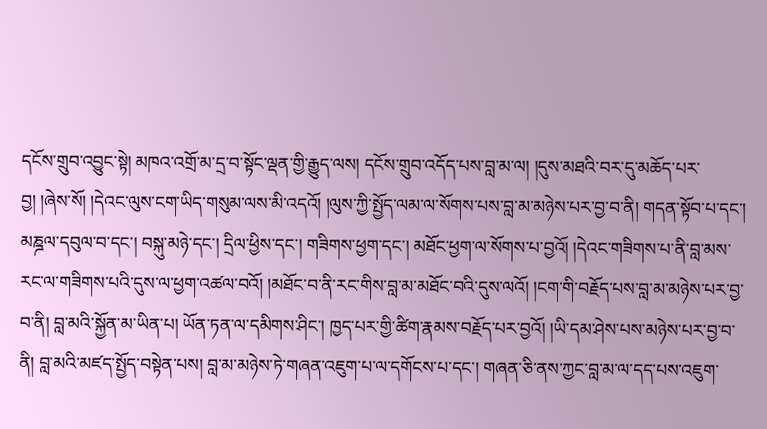དངོས་གྲུབ་འབྱུང་སྟེ། མཁའ་འགྲོ་མ་དྲ་བ་སྟོང་ལྡན་གྱི་རྒྱུད་ལས། དངོས་གྲུབ་འདོད་པས་བླ་མ་ལ། །དུས་མཐའི་བར་དུ་མཆོད་པར་བྱ། །ཞེས་སོ། །དེའང་ལུས་ངག་ཡིད་གསུམ་ལས་མི་འདའོ། །ལུས་ཀྱི་སྤྱོད་ལམ་ལ་སོགས་པས་བླ་མ་མཉེས་པར་བྱ་བ་ནི། གདན་སྟོབ་པ་དང་། མཎྜལ་དབུལ་བ་དང་། བསྐུ་མཉེ་དང་། དྲིལ་ཕྱིས་དང་། གཟིགས་ཕྱག་དང་། མཐོང་ཕྱག་ལ་སོགས་པ་བྱའོ། །དེའང་གཟིགས་པ་ནི་བླ་མས་རང་ལ་གཟིགས་པའི་དུས་ལ་ཕྱག་འཚལ་བའོ། །མཐོང་བ་ནི་རང་གིས་བླ་མ་མཐོང་བའི་དུས་ལའོ། །ངག་གི་བརྗོད་པས་བླ་མ་མཉེས་པར་བྱ་བ་ནི། བླ་མའི་སྐྱོན་མ་ཡིན་པ། ཡོན་ཏན་ལ་དམིགས་ཤིང་། ཁྱད་པར་གྱི་ཚིག་རྣམས་བརྗོད་པར་བྱའོ། །ཡི་དམ་ཤེས་པས་མཉེས་པར་བྱ་བ་ནི། བླ་མའི་མཛད་སྤྱོད་བསྟེན་པས། བླ་མ་མཉེས་ཏེ་གཞན་འཇུག་པ་ལ་དགོངས་པ་དང་། གཞན་ཅི་ནས་ཀྱང་བླ་མ་ལ་དད་པས་འཇུག་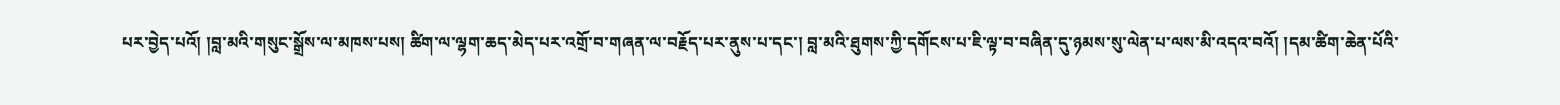པར་བྱེད་པའོ། །བླ་མའི་གསུང་སྒྲོས་ལ་མཁས་པས། ཚིག་ལ་ལྷག་ཆད་མེད་པར་འགྲོ་བ་གཞན་ལ་བརྗོད་པར་ནུས་པ་དང་། བླ་མའི་ཐུགས་ཀྱི་དགོངས་པ་ཇི་ལྟ་བ་བཞིན་དུ་ཉམས་སུ་ལེན་པ་ལས་མི་འདའ་བའོ། །དམ་ཚིག་ཆེན་པོའི་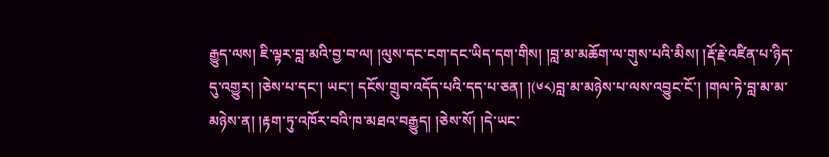རྒྱུད་ལས། ཇི་ལྟར་བླ་མའི་བྱ་བ་ལ། །ལུས་དང་ངག་དང་ཡིད་དག་གིས། །བླ་མ་མཆོག་ལ་གུས་པའི་མིས། །རྡོ་རྗེ་འཛིན་པ་ཉིད་དུ་འགྱུར། །ཅེས་པ་དང་། ཡང་། དངོས་གྲུབ་འདོད་པའི་དད་པ་ཅན། །(༦༨)བླ་མ་མཉེས་པ་ལས་འབྱུང་ངོ་། །གལ་ཏེ་བླ་མ་མ་མཉེས་ན། །རྟག་ཏུ་འཁོར་བའི་ཁ་མཐའ་བརྒྱུད། །ཅེས་སོ། །དེ་ཡང་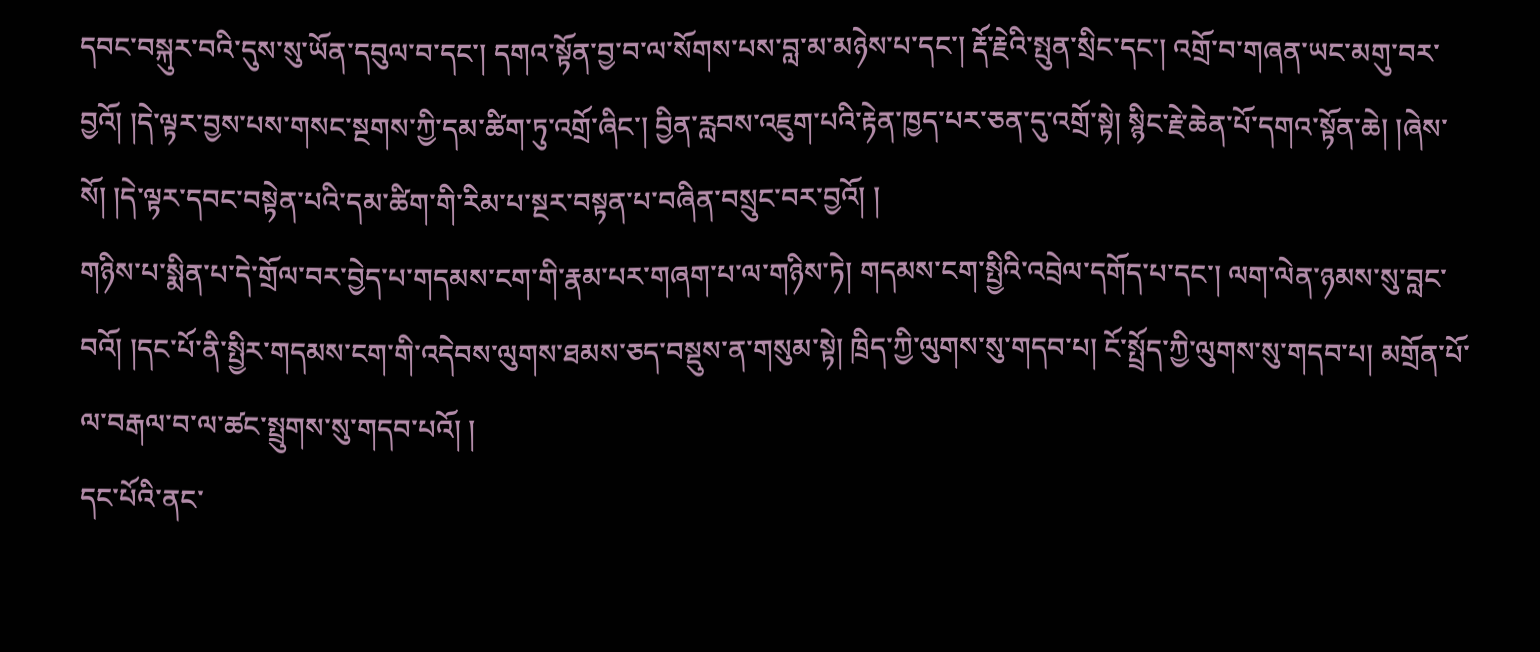དབང་བསྐུར་བའི་དུས་སུ་ཡོན་དབུལ་བ་དང་། དགའ་སྟོན་བྱ་བ་ལ་སོགས་པས་བླ་མ་མཉེས་པ་དང་། རྡོ་རྗེའི་སྤུན་སྲིང་དང་། འགྲོ་བ་གཞན་ཡང་མགུ་བར་བྱའོ། །དེ་ལྟར་བྱས་པས་གསང་སྔགས་ཀྱི་དམ་ཚིག་ཏུ་འགྲོ་ཞིང་། བྱིན་རླབས་འཇུག་པའི་རྟེན་ཁྱད་པར་ཅན་དུ་འགྲོ་སྟེ། སྙིང་རྗེ་ཆེན་པོ་དགའ་སྟོན་ཆེ། །ཞེས་སོ། །དེ་ལྟར་དབང་བསྟེན་པའི་དམ་ཚིག་གི་རིམ་པ་སྔར་བསྟན་པ་བཞིན་བསྲུང་བར་བྱའོ། །
གཉིས་པ་སྨིན་པ་དེ་གྲོལ་བར་བྱེད་པ་གདམས་ངག་གི་རྣམ་པར་གཞག་པ་ལ་གཉིས་ཏེ། གདམས་ངག་སྤྱིའི་འབྲེལ་དགོད་པ་དང་། ལག་ལེན་ཉམས་སུ་བླང་བའོ། །དང་པོ་ནི་སྤྱིར་གདམས་ངག་གི་འདེབས་ལུགས་ཐམས་ཅད་བསྡུས་ན་གསུམ་སྟེ། ཁྲིད་ཀྱི་ལུགས་སུ་གདབ་པ། ངོ་སྤྲོད་ཀྱི་ལུགས་སུ་གདབ་པ། མགྲོན་པོ་ལ་བརྒལ་བ་ལ་ཚང་སྤྲུགས་སུ་གདབ་པའོ། །
དང་པོའི་ནང་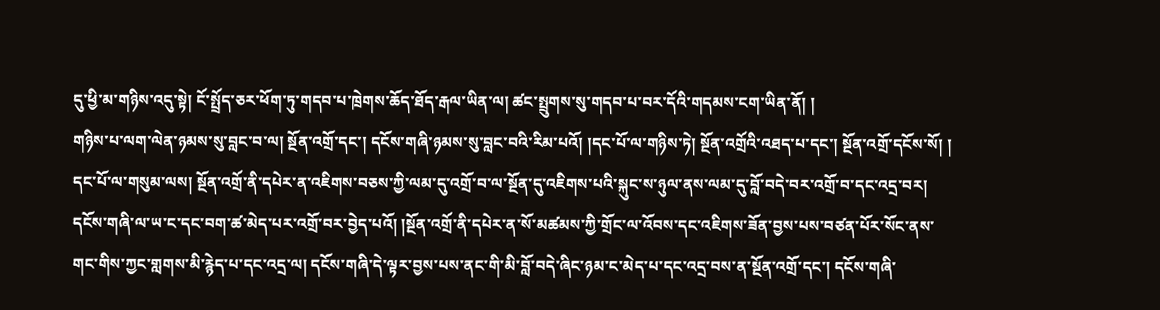དུ་ཕྱི་མ་གཉིས་འདུ་སྟེ། ངོ་སྤྲོད་ཅར་ཕོག་ཏུ་གདབ་པ་ཁྲེགས་ཆོད་ཐོད་རྒལ་ཡིན་ལ། ཚང་སྤྲུགས་སུ་གདབ་པ་བར་དོའི་གདམས་ངག་ཡིན་ནོ། །
གཉིས་པ་ལག་ལེན་ཉམས་སུ་བླང་བ་ལ། སྔོན་འགྲོ་དང་། དངོས་གཞི་ཉམས་སུ་བླང་བའི་རིམ་པའོ། །དང་པོ་ལ་གཉིས་ཏེ། སྔོན་འགྲོའི་འཐད་པ་དང་། སྔོན་འགྲོ་དངོས་སོ། །
དང་པོ་ལ་གསུམ་ལས། སྔོན་འགྲོ་ནི་དཔེར་ན་འཇིགས་བཅས་ཀྱི་ལམ་དུ་འགྲོ་བ་ལ་སྔོན་དུ་འཇིགས་པའི་སྐུང་ས་ཉུལ་ནས་ལམ་དུ་བློ་བདེ་བར་འགྲོ་བ་དང་འདྲ་བར། དངོས་གཞི་ལ་ཡ་ང་དང་བག་ཚ་མེད་པར་འགྲོ་བར་བྱེད་པའོ། །སྔོན་འགྲོ་ནི་དཔེར་ན་སོ་མཚམས་ཀྱི་གྲོང་ལ་འོབས་དང་འཇིགས་ཟོན་བྱས་པས་བཙན་པོར་སོང་ནས་གང་གིས་ཀྱང་གླགས་མི་རྙེད་པ་དང་འདྲ་ལ། དངོས་གཞི་དེ་ལྟར་བྱས་པས་ནང་གི་མི་བློ་བདེ་ཞིང་ཉམ་ང་མེད་པ་དང་འདྲ་བས་ན་སྔོན་འགྲོ་དང་། དངོས་གཞི་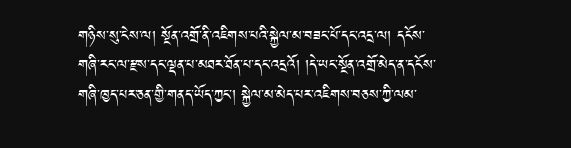གཉིས་སུ་ངེས་ལ། སྔོན་འགྲོ་ནི་འཇིགས་པའི་སྐྱེལ་མ་བཟང་པོ་དང་འདྲ་ལ། དངོས་གཞི་རང་ལ་རྫས་དང་ལྡན་པ་མཐར་ཐོན་པ་དང་འདྲའོ། །དེ་ཡང་སྔོན་འགྲོ་མེད་ན་དངོས་གཞི་ཁྱད་པར་ཅན་གྱི་གནད་ཡོད་ཀྱང་། སྐྱེལ་མ་མེད་པར་འཇིགས་བཅས་ཀྱི་ལམ་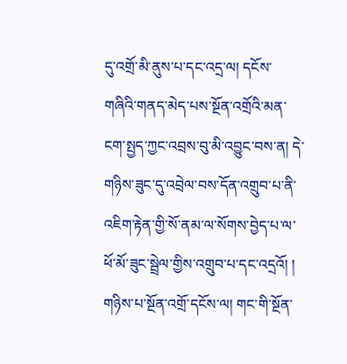དུ་འགྲོ་མི་ནུས་པ་དང་འདྲ་ལ། དངོས་གཞིའི་གནད་མེད་པས་སྔོན་འགྲོའི་མན་ངག་སྤྱད་ཀྱང་འབྲས་བུ་མི་འབྱུང་བས་ན། དེ་གཉིས་ཟུང་དུ་འབྲེལ་བས་དོན་འགྲུབ་པ་ནི་འཇིག་རྟེན་གྱི་སོ་ནམ་ལ་སོགས་བྱེད་པ་ལ་ཕོ་མོ་ཟུང་སྦྲེལ་གྱིས་འགྲུབ་པ་དང་འདྲའོ། །
གཉིས་པ་སྔོན་འགྲོ་དངོས་ལ། གང་གི་སྔོན་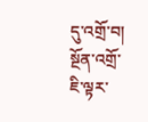དུ་འགྲོ་བ། སྔོན་འགྲོ་ཇི་ལྟར་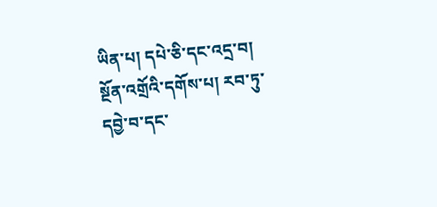ཡིན་པ། དཔེ་ཅི་དང་འདྲ་བ། སྔོན་འགྲོའི་དགོས་པ། རབ་ཏུ་དབྱེ་བ་དང་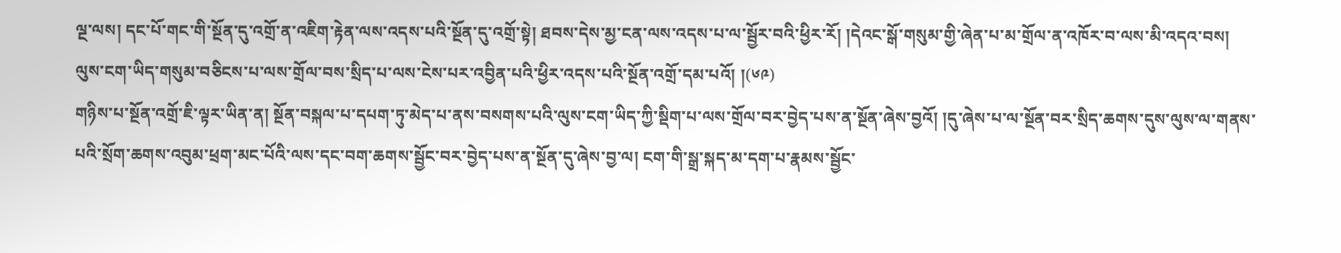ལྔ་ལས། དང་པོ་གང་གི་སྔོན་དུ་འགྲོ་ན་འཇིག་རྟེན་ལས་འདས་པའི་སྔོན་དུ་འགྲོ་སྟེ། ཐབས་དེས་མྱ་ངན་ལས་འདས་པ་ལ་སྦྱོར་བའི་ཕྱིར་རོ། །དེའང་སྒོ་གསུམ་གྱི་ཞེན་པ་མ་གྲོལ་ན་འཁོར་བ་ལས་མི་འདའ་བས། ལུས་ངག་ཡིད་གསུམ་བཅིངས་པ་ལས་གྲོལ་བས་སྲིད་པ་ལས་ངེས་པར་འབྱིན་པའི་ཕྱིར་འདས་པའི་སྔོན་འགྲོ་དམ་པའོ། །(༦༩)
གཉིས་པ་སྔོན་འགྲོ་ཇི་ལྟར་ཡིན་ན། སྔོན་བསྐལ་པ་དཔག་ཏུ་མེད་པ་ནས་བསགས་པའི་ལུས་ངག་ཡིད་ཀྱི་སྡིག་པ་ལས་གྲོལ་བར་བྱེད་པས་ན་སྔོན་ཞེས་བྱའོ། །དུ་ཞེས་པ་ལ་སྔོན་བར་སྲིད་ཆགས་དུས་ལུས་ལ་གནས་པའི་སྲོག་ཆགས་འབུམ་ཕྲག་མང་པོའི་ལས་དང་བག་ཆགས་སྦྱོང་བར་བྱེད་པས་ན་སྔོན་དུ་ཞེས་བྱ་ལ། ངག་གི་སྒྲ་སྐད་མ་དག་པ་རྣམས་སྦྱོང་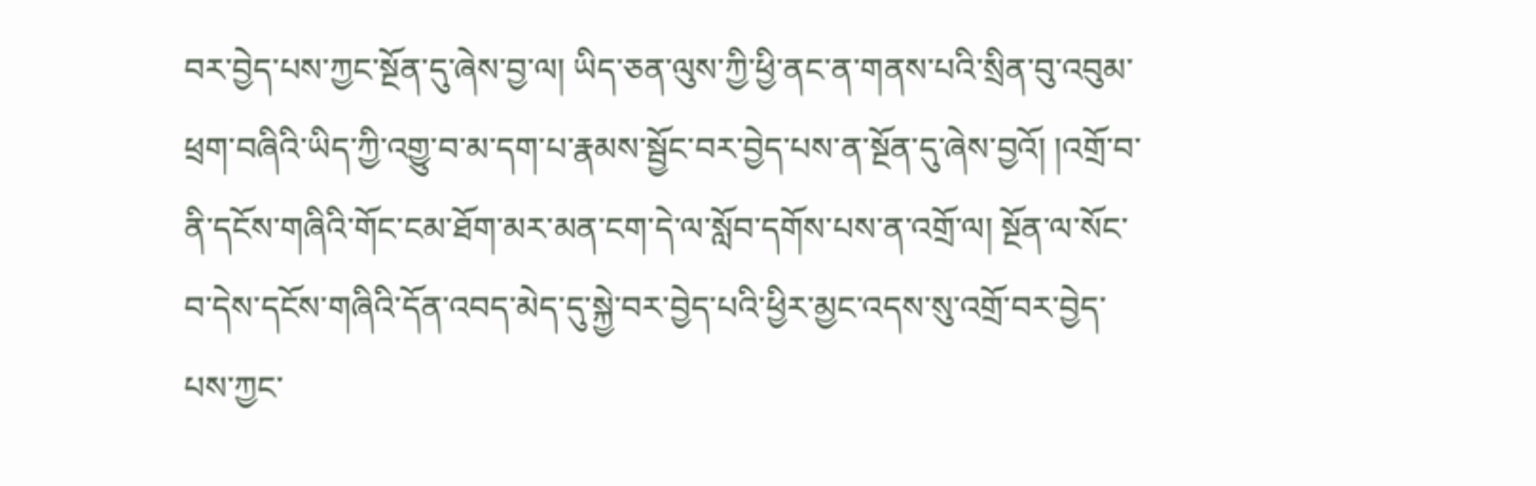བར་བྱེད་པས་ཀྱང་སྔོན་དུ་ཞེས་བྱ་ལ། ཡིད་ཅན་ལུས་ཀྱི་ཕྱི་ནང་ན་གནས་པའི་སྲིན་བུ་འབུམ་ཕྲག་བཞིའི་ཡིད་ཀྱི་འགྱུ་བ་མ་དག་པ་རྣམས་སྦྱོང་བར་བྱེད་པས་ན་སྔོན་དུ་ཞེས་བྱའོ། །འགྲོ་བ་ནི་དངོས་གཞིའི་གོང་ངམ་ཐོག་མར་མན་ངག་དེ་ལ་སློབ་དགོས་པས་ན་འགྲོ་ལ། སྔོན་ལ་སོང་བ་དེས་དངོས་གཞིའི་དོན་འབད་མེད་དུ་སྐྱེ་བར་བྱེད་པའི་ཕྱིར་མྱང་འདས་སུ་འགྲོ་བར་བྱེད་པས་ཀྱང་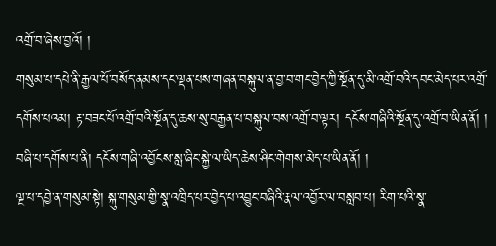འགྲོ་བ་ཞེས་བྱའོ། །
གསུམ་པ་དཔེ་ནི་རྒྱལ་པོ་བསོད་ནམས་དང་ལྡན་པས་གཞན་བསྐུལ་ན་བྱ་བ་གང་བྱེད་ཀྱི་སྔོན་དུ་མི་འགྲོ་བའི་དབང་མེད་པར་འགྲོ་དགོས་པའམ། རྟ་བཟང་པོ་འགྲོ་བའི་སྔོན་དུ་ཆས་སུ་བརྒྱན་པ་བསྐུལ་བས་འགྲོ་བ་ལྟར། དངོས་གཞིའི་སྔོན་དུ་འགྲོ་བ་ཡིན་ནོ། །
བཞི་པ་དགོས་པ་ནི། དངོས་གཞི་འབྱོངས་སླ་ཞིང་སྐྱེ་ལ་ཡིད་ཆེས་ཤིང་གེགས་མེད་པ་ཡིན་ནོ། །
ལྔ་པ་དབྱེ་ན་གསུམ་སྟེ། སྐུ་གསུམ་གྱི་སྣ་འཁྲིད་པར་བྱེད་པ་འབྱུང་བཞིའི་རྣལ་འབྱོར་ལ་བསླབ་པ། རིག་པའི་སྣ་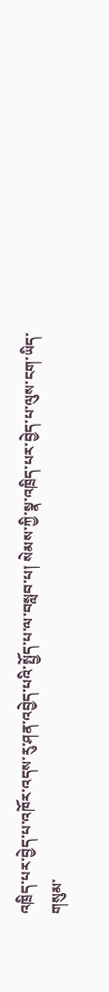འཁྲིད་པར་བྱེད་པ་འཁོར་འདས་རུ་ཤན་འབྱེད་པའི་སྤྱོད་པ་ལ་བསླབ་པ། སེམས་ཀྱི་སྣ་འཁྲིད་པར་བྱེད་པ་ལུས་ངག་ཡིད་གསུམ་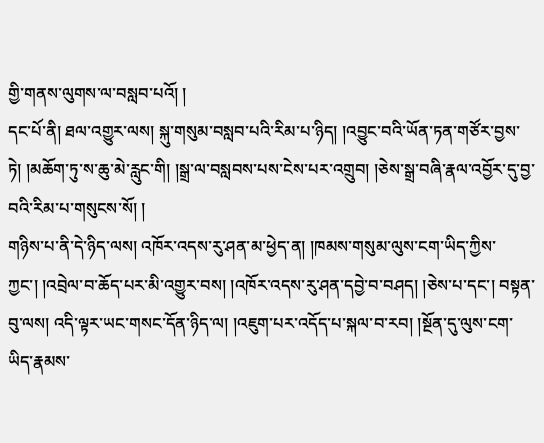གྱི་གནས་ལུགས་ལ་བསླབ་པའོ། །
དང་པོ་ནི། ཐལ་འགྱུར་ལས། སྐུ་གསུམ་བསླབ་པའི་རིམ་པ་ཉིད། །འབྱུང་བའི་ཡོན་ཏན་གཙོར་བྱས་ཏེ། །མཆོག་ཏུ་ས་ཆུ་མེ་རླུང་གི། །སྒྲ་ལ་བསླབས་པས་ངེས་པར་འགྲུབ། །ཅེས་སྒྲ་བཞི་རྣལ་འབྱོར་དུ་བྱ་བའི་རིམ་པ་གསུངས་སོ། །
གཉིས་པ་ནི་དེ་ཉིད་ལས། འཁོར་འདས་རུ་ཤན་མ་ཕྱེད་ན། །ཁམས་གསུམ་ལུས་ངག་ཡིད་ཀྱིས་ཀྱང་། །འབྲེལ་བ་ཆོད་པར་མི་འགྱུར་བས། །འཁོར་འདས་རུ་ཤན་དབྱེ་བ་བཤད། །ཅེས་པ་དང་། བསྟན་བུ་ལས། འདི་ལྟར་ཡང་གསང་དོན་ཉིད་ལ། །འཇུག་པར་འདོད་པ་སྐལ་བ་རབ། །སྔོན་དུ་ལུས་ངག་ཡིད་རྣམས་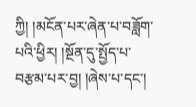ཀྱི། །མངོན་པར་ཞེན་པ་བཟློག་པའི་ཕྱིར། །སྔོན་དུ་སྤྱོད་པ་བརྩམ་པར་བྱ། །ཞེས་པ་དང་།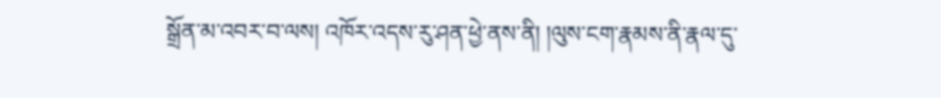སྒྲོན་མ་འབར་བ་ལས། འཁོར་འདས་རུ་ཤན་ཕྱེ་ནས་ནི། །ལུས་ངག་རྣམས་ནི་རྣལ་དུ་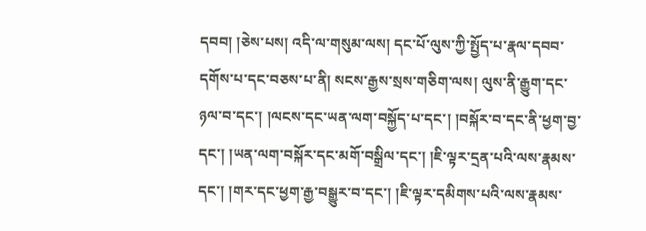དབབ། །ཅེས་པས། འདི་ལ་གསུམ་ལས། དང་པོ་ལུས་ཀྱི་སྤྱོད་པ་རྣལ་དབབ་དགོས་པ་དང་བཅས་པ་ནི། སངས་རྒྱས་སྲས་གཅིག་ལས། ལུས་ནི་རྒྱུག་དང་ཉལ་བ་དང་། །ལངས་དང་ཡན་ལག་བསྐྱོད་པ་དང་། །བསྐོར་བ་དང་ནི་ཕྱག་བྱ་དང་། །ཡན་ལག་བསྐོར་དང་མགོ་བསྒྲིལ་དང་། །ཇི་ལྟར་དྲན་པའི་ལས་རྣམས་དང་། །གར་དང་ཕྱག་རྒྱ་བསྒྱུར་བ་དང་། །ཇི་ལྟར་དམིགས་པའི་ལས་རྣམས་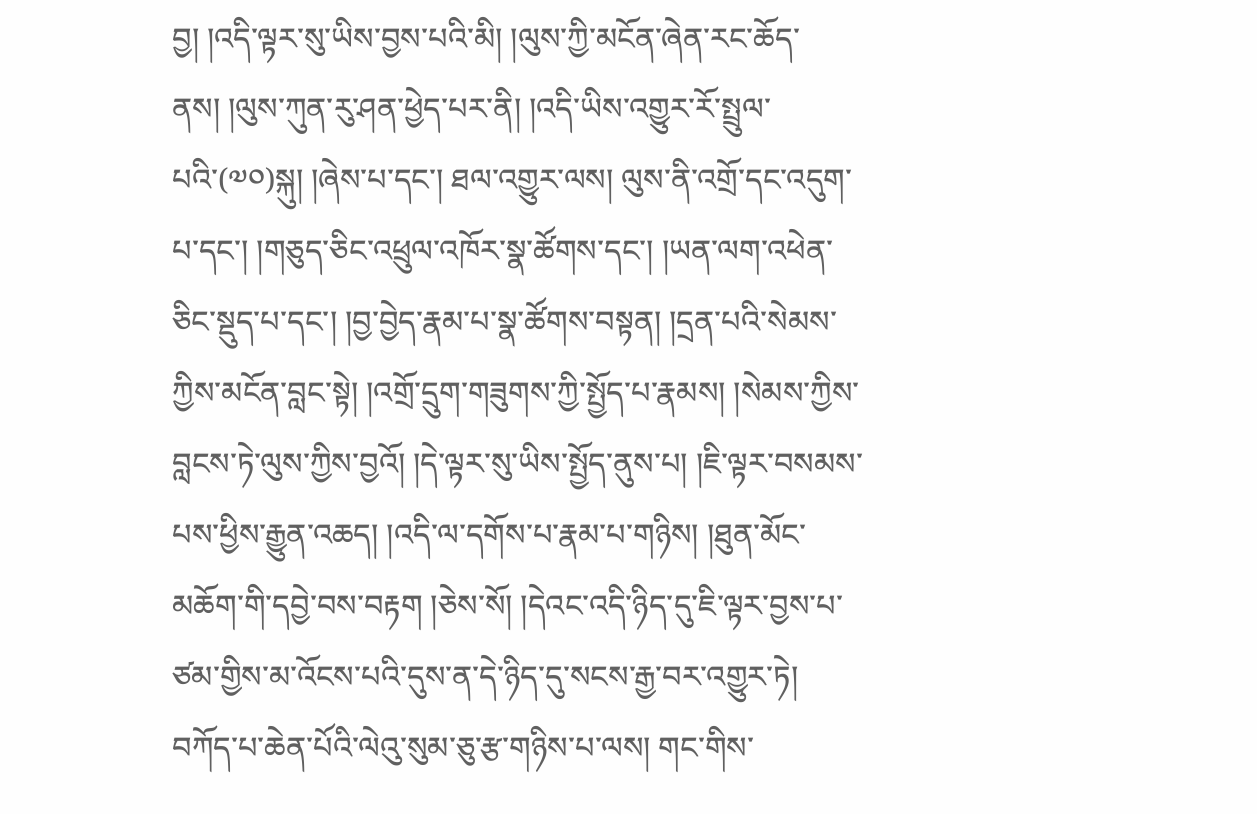བྱ། །འདི་ལྟར་སུ་ཡིས་བྱས་པའི་མི། །ལུས་ཀྱི་མངོན་ཞེན་རང་ཆོད་ནས། །ལུས་ཀུན་རུ་ཤན་ཕྱེད་པར་ནི། །འདི་ཡིས་འགྱུར་རོ་སྤྲུལ་པའི་(༧༠)སྐུ། །ཞེས་པ་དང་། ཐལ་འགྱུར་ལས། ལུས་ནི་འགྲོ་དང་འདུག་པ་དང་། །གཅུད་ཅིང་འཕྲུལ་འཁོར་སྣ་ཚོགས་དང་། །ཡན་ལག་འཕེན་ཅིང་སྡུད་པ་དང་། །བྱ་བྱེད་རྣམ་པ་སྣ་ཚོགས་བསྟན། །དྲན་པའི་སེམས་ཀྱིས་མངོན་བླང་སྟེ། །འགྲོ་དྲུག་གཟུགས་ཀྱི་སྤྱོད་པ་རྣམས། །སེམས་ཀྱིས་བླངས་ཏེ་ལུས་ཀྱིས་བྱའོ། །དེ་ལྟར་སུ་ཡིས་སྤྱོད་ནུས་པ། །ཇི་ལྟར་བསམས་པས་ཕྱིས་རྒྱུན་འཆད། །འདི་ལ་དགོས་པ་རྣམ་པ་གཉིས། །ཐུན་མོང་མཆོག་གི་དབྱེ་བས་བརྟག །ཅེས་སོ། །དེའང་འདི་ཉིད་དུ་ཇི་ལྟར་བྱས་པ་ཙམ་གྱིས་མ་འོངས་པའི་དུས་ན་དེ་ཉིད་དུ་སངས་རྒྱ་བར་འགྱུར་ཏེ། བཀོད་པ་ཆེན་པོའི་ལེའུ་སུམ་ཅུ་རྩ་གཉིས་པ་ལས། གང་གིས་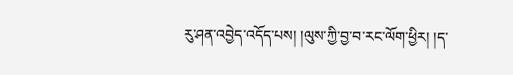རུ་ཤན་འབྱེད་འདོད་པས། །ལུས་ཀྱི་བྱ་བ་རང་ལོག་ཕྱིར། །ད་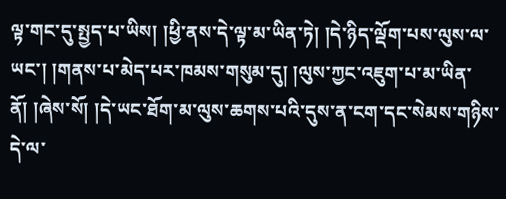ལྟ་གང་དུ་སྤྱད་པ་ཡིས། །ཕྱི་ནས་དེ་ལྟ་མ་ཡིན་ཏེ། །དེ་ཉིད་ལྡོག་པས་ལུས་ལ་ཡང་། །གནས་པ་མེད་པར་ཁམས་གསུམ་དུ། །ལུས་ཀྱང་འཇུག་པ་མ་ཡིན་ནོ། །ཞེས་སོ། །དེ་ཡང་ཐོག་མ་ལུས་ཆགས་པའི་དུས་ན་ངག་དང་སེམས་གཉིས་དེ་ལ་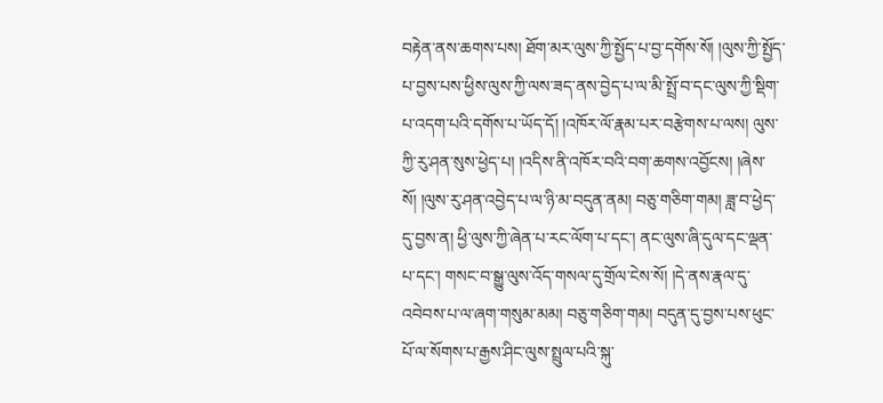བརྟེན་ནས་ཆགས་པས། ཐོག་མར་ལུས་ཀྱི་སྤྱོད་པ་བྱ་དགོས་སོ། །ལུས་ཀྱི་སྤྱོད་པ་བྱས་པས་ཕྱིས་ལུས་ཀྱི་ལས་ཟད་ནས་བྱེད་པ་ལ་མི་སྤྲོ་བ་དང་ལུས་ཀྱི་སྡིག་པ་འདག་པའི་དགོས་པ་ཡོད་དོ། །འཁོར་ལོ་རྣམ་པར་བརྩེགས་པ་ལས། ལུས་ཀྱི་རུ་ཤན་སུས་ཕྱེད་པ། །འདིས་ནི་འཁོར་བའི་བག་ཆགས་འབྱོངས། །ཞེས་སོ། །ལུས་རུ་ཤན་འབྱེད་པ་ལ་ཉི་མ་བདུན་ནམ། བཅུ་གཅིག་གམ། ཟླ་བ་ཕྱེད་དུ་བྱས་ན། ཕྱི་ལུས་ཀྱི་ཞེན་པ་རང་ལོག་པ་དང་། ནང་ལུས་ཞི་དུལ་དང་ལྡན་པ་དང་། གསང་བ་སྒྱུ་ལུས་འོད་གསལ་དུ་གྲོལ་ངེས་སོ། །དེ་ནས་རྣལ་དུ་འབེབས་པ་ལ་ཞག་གསུམ་མམ། བཅུ་གཅིག་གམ། བདུན་དུ་བྱས་པས་ཕུང་པོ་ལ་སོགས་པ་རྒྱས་ཤིང་ལུས་སྤྲུལ་པའི་སྐུ་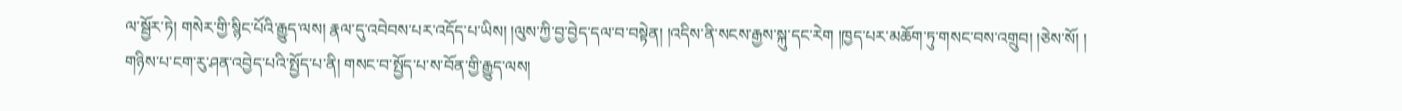ལ་སྦྱོར་ཏེ། གསེར་གྱི་སྙིང་པོའི་རྒྱུད་ལས། རྣལ་དུ་འབེབས་པར་འདོད་པ་ཡིས། །ལུས་ཀྱི་བྱ་བྱེད་དལ་བ་བསྟེན། །འདིས་ནི་སངས་རྒྱས་སྐུ་དང་རེག །ཁྱད་པར་མཆོག་ཏུ་གསང་བས་འགྲུབ། །ཅེས་སོ། །
གཉིས་པ་ངག་རུ་ཤན་འབྱེད་པའི་སྤྱོད་པ་ནི། གསང་བ་སྤྱོད་པ་ས་བོན་གྱི་རྒྱུད་ལས།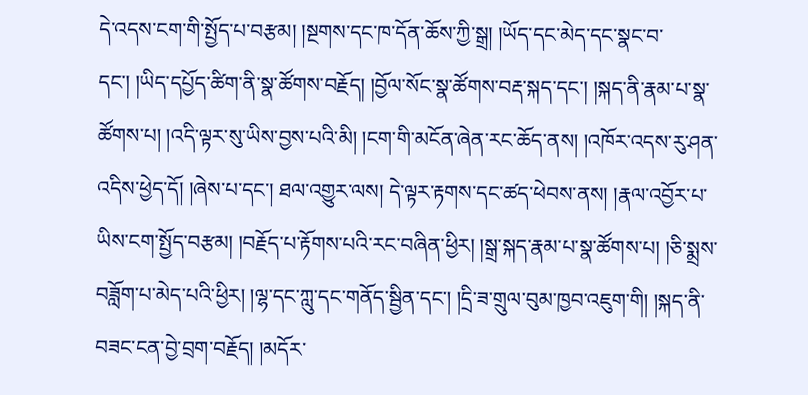དེ་འདས་ངག་གི་སྤྱོད་པ་བརྩམ། །སྔགས་དང་ཁ་དོན་ཆོས་ཀྱི་སྒྲ། །ཡོད་དང་མེད་དང་སྣང་བ་དང་། །ཡིད་དཔྱོད་ཚིག་ནི་སྣ་ཚོགས་བརྗོད། །བྱོལ་སོང་སྣ་ཚོགས་བརྡ་སྐད་དང་། །སྐད་ནི་རྣམ་པ་སྣ་ཚོགས་པ། །འདི་ལྟར་སུ་ཡིས་བྱས་པའི་མི། །ངག་གི་མངོན་ཞེན་རང་ཆོད་ནས། །འཁོར་འདས་རུ་ཤན་འདིས་ཕྱེད་དོ། །ཞེས་པ་དང་། ཐལ་འགྱུར་ལས། དེ་ལྟར་རྟགས་དང་ཚད་ཕེབས་ནས། །རྣལ་འབྱོར་པ་ཡིས་ངག་སྤྱོད་བརྩམ། །བརྗོད་པ་རྟོགས་པའི་རང་བཞིན་ཕྱིར། །སྒྲ་སྐད་རྣམ་པ་སྣ་ཚོགས་པ། །ཅི་སྨྲས་བཟློག་པ་མེད་པའི་ཕྱིར། །ལྷ་དང་ཀླུ་དང་གནོད་སྦྱིན་དང་། །དྲི་ཟ་གྲུལ་བུམ་ཁྱབ་འཇུག་གི། །སྐད་ནི་བཟང་ངན་བྱེ་བྲག་བརྗོད། །མདོར་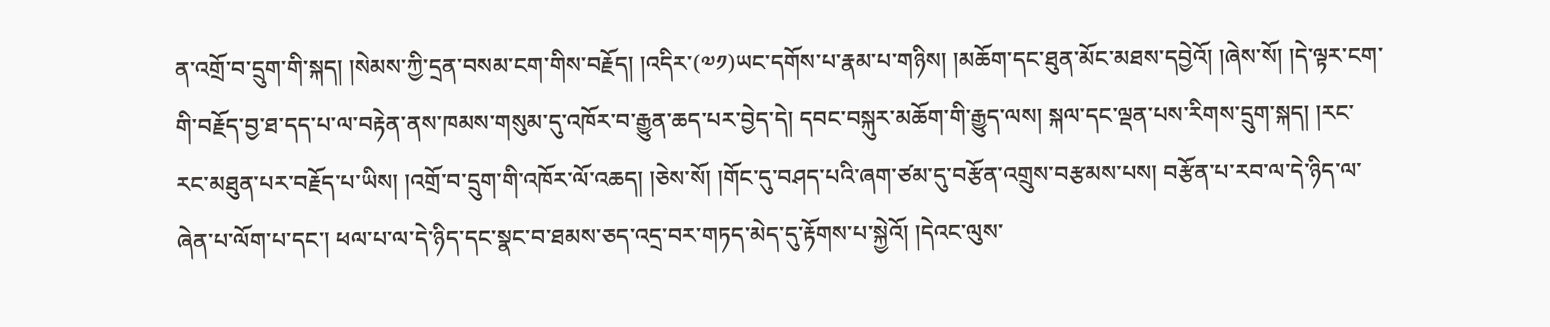ན་འགྲོ་བ་དྲུག་གི་སྐད། །སེམས་ཀྱི་དྲན་བསམ་ངག་གིས་བརྗོད། །འདིར་(༧༡)ཡང་དགོས་པ་རྣམ་པ་གཉིས། །མཆོག་དང་ཐུན་མོང་མཐས་དབྱེའོ། །ཞེས་སོ། །དེ་ལྟར་ངག་གི་བརྗོད་བྱ་ཐ་དད་པ་ལ་བརྟེན་ནས་ཁམས་གསུམ་དུ་འཁོར་བ་རྒྱུན་ཆད་པར་བྱེད་དེ། དབང་བསྐུར་མཆོག་གི་རྒྱུད་ལས། སྐལ་དང་ལྡན་པས་རིགས་དྲུག་སྐད། །རང་རང་མཐུན་པར་བརྗོད་པ་ཡིས། །འགྲོ་བ་དྲུག་གི་འཁོར་ལོ་འཆད། །ཅེས་སོ། །གོང་དུ་བཤད་པའི་ཞག་ཙམ་དུ་བརྩོན་འགྲུས་བརྩམས་པས། བརྩོན་པ་རབ་ལ་དེ་ཉིད་ལ་ཞེན་པ་ལོག་པ་དང་། ཕལ་པ་ལ་དེ་ཉིད་དང་སྣང་བ་ཐམས་ཅད་འདྲ་བར་གཏད་མེད་དུ་རྟོགས་པ་སྐྱེའོ། །དེའང་ལུས་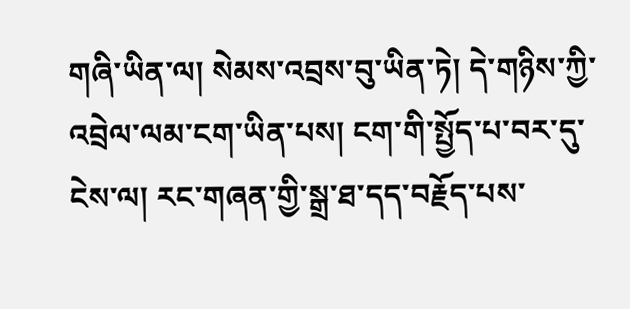གཞི་ཡིན་ལ། སེམས་འབྲས་བུ་ཡིན་ཏེ། དེ་གཉིས་ཀྱི་འབྲེལ་ལམ་ངག་ཡིན་པས། ངག་གི་སྤྱོད་པ་བར་དུ་ངེས་ལ། རང་གཞན་གྱི་སྒྲ་ཐ་དད་བརྗོད་པས་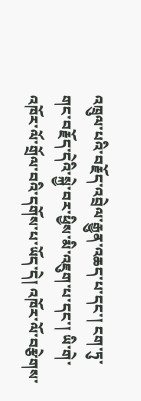འཁྲུལ་པའི་བརྗོད་འབྲེལ་རྒྱུན་འཆད་པ་དང་། ངག་ཏུ་གང་བརྗོད་དེའི་སྐྱེ་བར་ཕྱིས་མི་འཇུག་པ་དང་། ཡི་གེ་འཁོར་ལོ་གྲོལ་བའི་དགོས་པ་ཡོད་དེ། འཁོར་ལོ་བརྩེགས་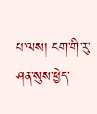པ་ལས། ངག་གི་རུ་ཤན་སུས་ཕྱེད་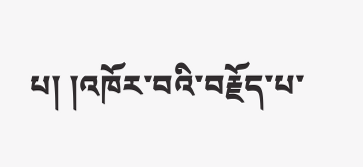པ། །འཁོར་བའི་བརྗོད་པ་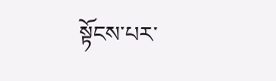སྟོངས་པར་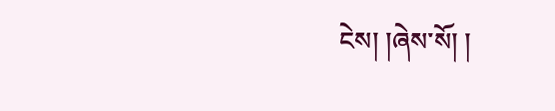ངེས། །ཞེས་སོ། །